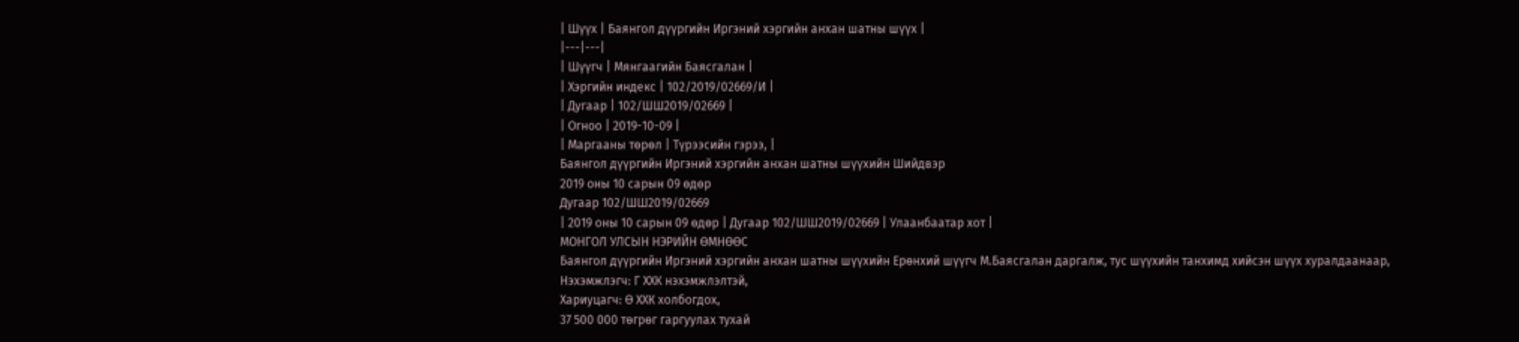| Шүүх | Баянгол дүүргийн Иргэний хэргийн анхан шатны шүүх |
|---|---|
| Шүүгч | Мянгаагийн Баясгалан |
| Хэргийн индекс | 102/2019/02669/И |
| Дугаар | 102/ШШ2019/02669 |
| Огноо | 2019-10-09 |
| Маргааны төрөл | Түрээсийн гэрээ, |
Баянгол дүүргийн Иргэний хэргийн анхан шатны шүүхийн Шийдвэр
2019 оны 10 сарын 09 өдөр
Дугаар 102/ШШ2019/02669
| 2019 оны 10 сарын 09 өдөр | Дугаар 102/ШШ2019/02669 | Улаанбаатар хот |
МОНГОЛ УЛСЫН НЭРИЙН ӨМНӨӨС
Баянгол дүүргийн Иргэний хэргийн анхан шатны шүүхийн Ерөнхий шүүгч М.Баясгалан даргалж, тус шүүхийн танхимд хийсэн шүүх хуралдаанаар,
Нэхэмжлэгч: Г ХХК нэхэмжлэлтэй,
Хариуцагч: Ө ХХК холбогдох,
37 500 000 төгрөг гаргуулах тухай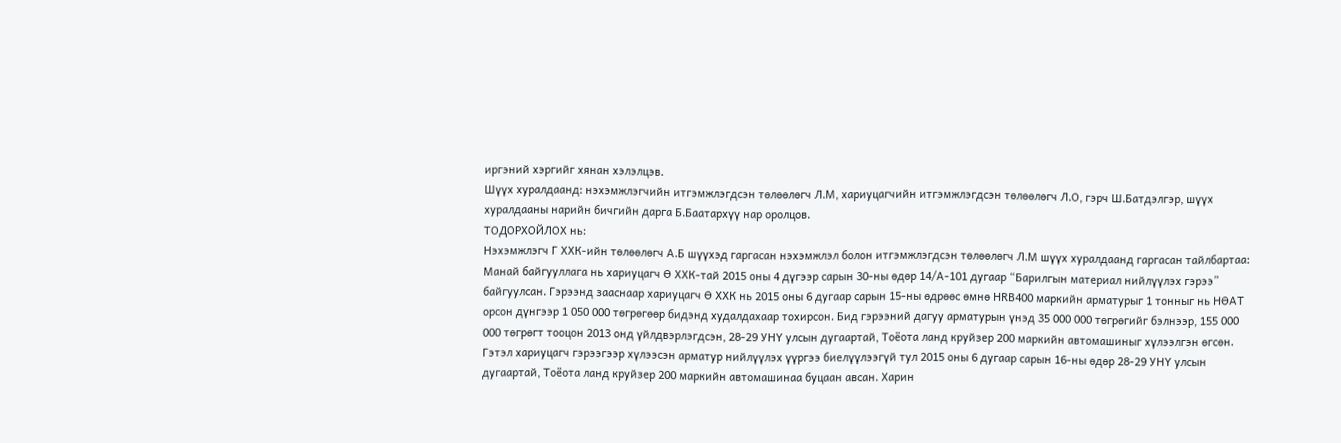иргэний хэргийг хянан хэлэлцэв.
Шүүх хуралдаанд: нэхэмжлэгчийн итгэмжлэгдсэн төлөөлөгч Л.М, хариуцагчийн итгэмжлэгдсэн төлөөлөгч Л.О, гэрч Ш.Батдэлгэр, шүүх хуралдааны нарийн бичгийн дарга Б.Баатархүү нар оролцов.
ТОДОРХОЙЛОХ нь:
Нэхэмжлэгч Г ХХК-ийн төлөөлөгч А.Б шүүхэд гаргасан нэхэмжлэл болон итгэмжлэгдсэн төлөөлөгч Л.М шүүх хуралдаанд гаргасан тайлбартаа: Манай байгууллага нь хариуцагч Ө ХХК-тай 2015 оны 4 дүгээр сарын 30-ны өдөр 14/А-101 дугаар “Барилгын материал нийлүүлэх гэрээ” байгуулсан. Гэрээнд зааснаар хариуцагч Ө ХХК нь 2015 оны 6 дугаар сарын 15-ны өдрөөс өмнө НRB400 маркийн арматурыг 1 тонныг нь НӨАТ орсон дүнгээр 1 050 000 төгрөгөөр бидэнд худалдахаар тохирсон. Бид гэрээний дагуу арматурын үнэд 35 000 000 төгрөгийг бэлнээр, 155 000 000 төгрөгт тооцон 2013 онд үйлдвэрлэгдсэн, 28-29 УНҮ улсын дугаартай, Тоёота ланд круйзер 200 маркийн автомашиныг хүлээлгэн өгсөн.
Гэтэл хариуцагч гэрээгээр хүлээсэн арматур нийлүүлэх үүргээ биелүүлээгүй тул 2015 оны 6 дугаар сарын 16-ны өдөр 28-29 УНҮ улсын дугаартай, Тоёота ланд круйзер 200 маркийн автомашинаа буцаан авсан. Харин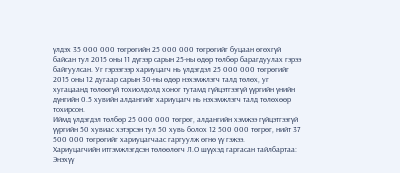үлдэх 35 000 000 төгрөгийн 25 000 000 төгрөгийг буцаан өгөхгүй байсан тул 2015 оны 11 дүгээр сарын 25-ны өдөр төлбөр барагдуулах гэрээ байгуулсан. Уг гэрээгээр хариуцагч нь үлдэгдэл 25 000 000 төгрөгийг 2015 оны 12 дугаар сарын 30-ны өдөр нэхэмжлэгч талд төлөх, уг хугацаанд төлөөгүй тохиолдолд хоног тутамд гүйцэтгээгүй үүргийн үнийн дүнгийн 0.5 хувийн алдангийг хариуцагч нь нэхэмжлэгч талд төлөхөөр тохирсон.
Иймд үлдэгдэл төлбөр 25 000 000 төгрөг, алдангийн хэмжээ гүйцэтгээгүй үүргийн 50 хувиас хэтэрсэн тул 50 хувь болох 12 500 000 төгрөг, нийт 37 500 000 төгрөгийг хариуцагчаас гаргуулж өгнө үү гэжээ.
Хариуцагчийн итгэмжлэгдсэн төлөөлөгч Л.О шүүхэд гаргасан тайлбартаа: Энэхүү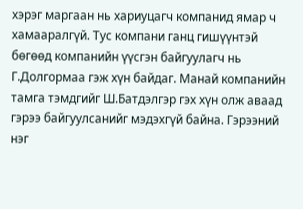хэрэг маргаан нь хариуцагч компанид ямар ч хамааралгүй. Тус компани ганц гишүүнтэй бөгөөд компанийн үүсгэн байгуулагч нь Г.Долгормаа гэж хүн байдаг. Манай компанийн тамга тэмдгийг Ш.Батдэлгэр гэх хүн олж аваад гэрээ байгуулсанийг мэдэхгүй байна. Гэрээний нэг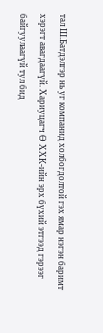тал Ш.Батдэлгэр нь уг компанид холбогдолтой гэх ямар нэгэн баримт хэрэгт авагдаагүй. Хариуцагч Ө ХХК-ийн эрх бүхий этгээд гэрээг байгуулаагүй тул бид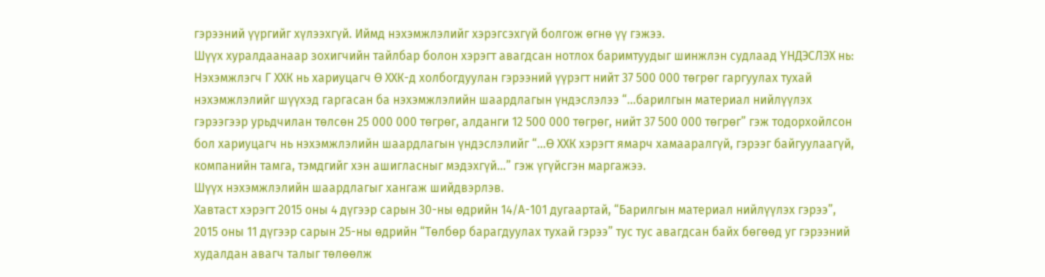гэрээний үүргийг хүлээхгүй. Иймд нэхэмжлэлийг хэрэгсэхгүй болгож өгнө үү гэжээ.
Шүүх хуралдаанаар зохигчийн тайлбар болон хэрэгт авагдсан нотлох баримтуудыг шинжлэн судлаад ҮНДЭСЛЭХ нь:
Нэхэмжлэгч Г ХХК нь хариуцагч Ө ХХК-д холбогдуулан гэрээний үүрэгт нийт 37 500 000 төгрөг гаргуулах тухай нэхэмжлэлийг шүүхэд гаргасан ба нэхэмжлэлийн шаардлагын үндэслэлээ “...барилгын материал нийлүүлэх гэрээгээр урьдчилан төлсөн 25 000 000 төгрөг, алданги 12 500 000 төгрөг, нийт 37 500 000 төгрөг” гэж тодорхойлсон бол хариуцагч нь нэхэмжлэлийн шаардлагын үндэслэлийг “...Ө ХХК хэрэгт ямарч хамааралгүй, гэрээг байгуулаагүй, компанийн тамга, тэмдгийг хэн ашигласныг мэдэхгүй...” гэж үгүйсгэн маргажээ.
Шүүх нэхэмжлэлийн шаардлагыг хангаж шийдвэрлэв.
Хавтаст хэрэгт 2015 оны 4 дүгээр сарын 30-ны өдрийн 14/А-101 дугаартай, “Барилгын материал нийлүүлэх гэрээ”, 2015 оны 11 дүгээр сарын 25-ны өдрийн “Төлбөр барагдуулах тухай гэрээ” тус тус авагдсан байх бөгөөд уг гэрээний худалдан авагч талыг төлөөлж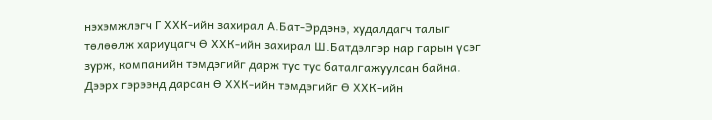нэхэмжлэгч Г ХХК-ийн захирал А.Бат-Эрдэнэ, худалдагч талыг төлөөлж хариуцагч Ө ХХК-ийн захирал Ш.Батдэлгэр нар гарын үсэг зурж, компанийн тэмдэгийг дарж тус тус баталгажуулсан байна.
Дээрх гэрээнд дарсан Ө ХХК-ийн тэмдэгийг Ө ХХК-ийн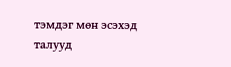тэмдэг мөн эсэхэд талууд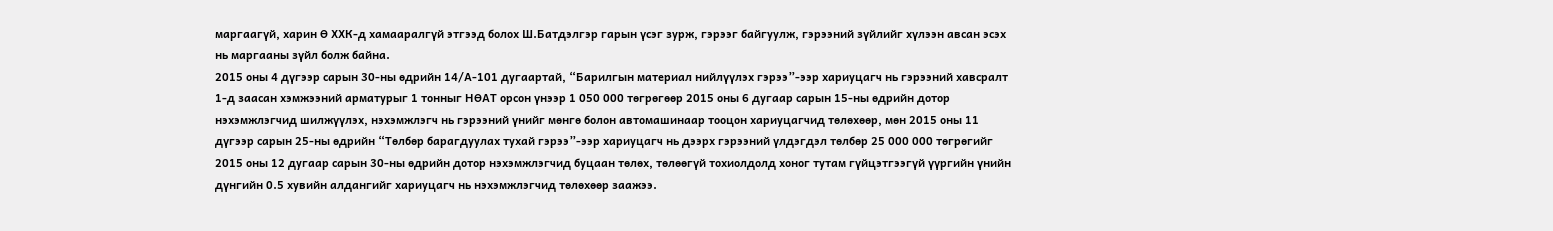маргаагүй, харин Ө ХХК-д хамааралгүй этгээд болох Ш.Батдэлгэр гарын үсэг зурж, гэрээг байгуулж, гэрээний зүйлийг хүлээн авсан эсэх нь маргааны зүйл болж байна.
2015 оны 4 дүгээр сарын 30-ны өдрийн 14/А-101 дугаартай, “Барилгын материал нийлүүлэх гэрээ”-ээр хариуцагч нь гэрээний хавсралт 1-д заасан хэмжээний арматурыг 1 тонныг НӨАТ орсон үнээр 1 050 000 төгрөгөөр 2015 оны 6 дугаар сарын 15-ны өдрийн дотор нэхэмжлэгчид шилжүүлэх, нэхэмжлэгч нь гэрээний үнийг мөнгө болон автомашинаар тооцон хариуцагчид төлөхөөр, мөн 2015 оны 11 дүгээр сарын 25-ны өдрийн “Төлбөр барагдуулах тухай гэрээ”-ээр хариуцагч нь дээрх гэрээний үлдэгдэл төлбөр 25 000 000 төгрөгийг 2015 оны 12 дугаар сарын 30-ны өдрийн дотор нэхэмжлэгчид буцаан төлөх, төлөөгүй тохиолдолд хоног тутам гүйцэтгээгүй үүргийн үнийн дүнгийн 0.5 хувийн алдангийг хариуцагч нь нэхэмжлэгчид төлөхөөр заажээ.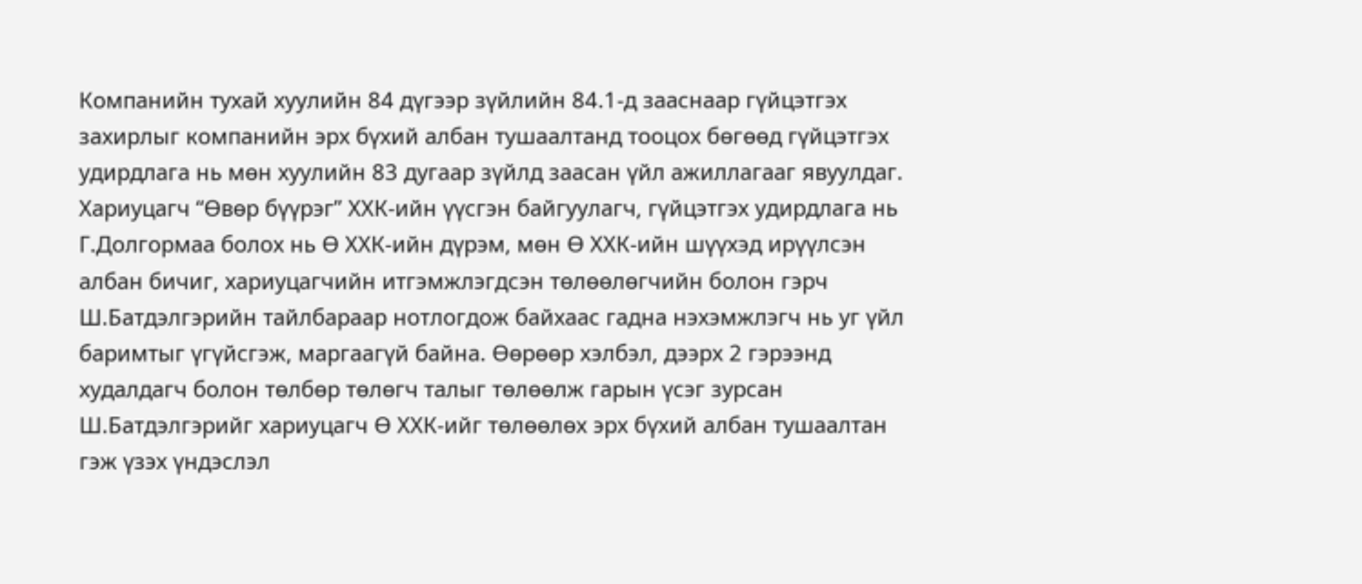Компанийн тухай хуулийн 84 дүгээр зүйлийн 84.1-д зааснаар гүйцэтгэх захирлыг компанийн эрх бүхий албан тушаалтанд тооцох бөгөөд гүйцэтгэх удирдлага нь мөн хуулийн 83 дугаар зүйлд заасан үйл ажиллагааг явуулдаг.
Хариуцагч “Өвөр бүүрэг” ХХК-ийн үүсгэн байгуулагч, гүйцэтгэх удирдлага нь Г.Долгормаа болох нь Ө ХХК-ийн дүрэм, мөн Ө ХХК-ийн шүүхэд ирүүлсэн албан бичиг, хариуцагчийн итгэмжлэгдсэн төлөөлөгчийн болон гэрч Ш.Батдэлгэрийн тайлбараар нотлогдож байхаас гадна нэхэмжлэгч нь уг үйл баримтыг үгүйсгэж, маргаагүй байна. Өөрөөр хэлбэл, дээрх 2 гэрээнд худалдагч болон төлбөр төлөгч талыг төлөөлж гарын үсэг зурсан Ш.Батдэлгэрийг хариуцагч Ө ХХК-ийг төлөөлөх эрх бүхий албан тушаалтан гэж үзэх үндэслэл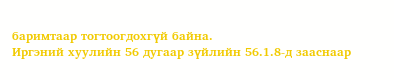баримтаар тогтоогдохгүй байна.
Иргэний хуулийн 56 дугаар зүйлийн 56.1.8-д зааснаар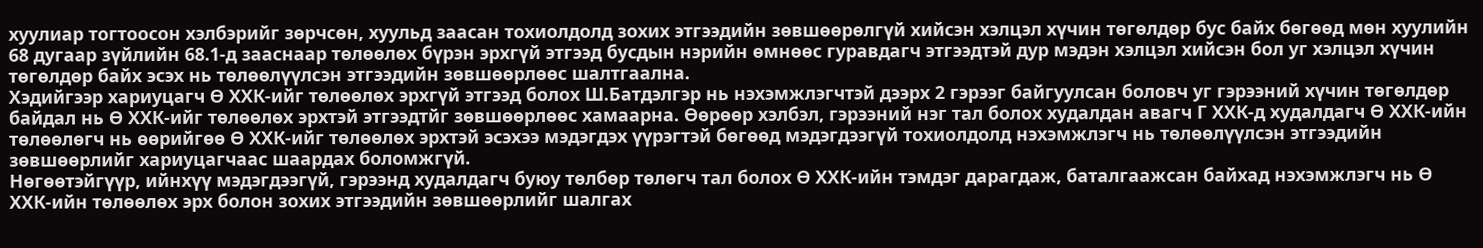хуулиар тогтоосон хэлбэрийг зөрчсөн, хуульд заасан тохиолдолд зохих этгээдийн зөвшөөрөлгүй хийсэн хэлцэл хүчин төгөлдөр бус байх бөгөөд мөн хуулийн 68 дугаар зүйлийн 68.1-д зааснаар төлөөлөх бүрэн эрхгүй этгээд бусдын нэрийн өмнөөс гуравдагч этгээдтэй дур мэдэн хэлцэл хийсэн бол уг хэлцэл хүчин төгөлдөр байх эсэх нь төлөөлүүлсэн этгээдийн зөвшөөрлөөс шалтгаална.
Хэдийгээр хариуцагч Ө ХХК-ийг төлөөлөх эрхгүй этгээд болох Ш.Батдэлгэр нь нэхэмжлэгчтэй дээрх 2 гэрээг байгуулсан боловч уг гэрээний хүчин төгөлдөр байдал нь Ө ХХК-ийг төлөөлөх эрхтэй этгээдтйг зөвшөөрлөөс хамаарна. Өөрөөр хэлбэл, гэрээний нэг тал болох худалдан авагч Г ХХК-д худалдагч Ө ХХК-ийн төлөөлөгч нь өөрийгөө Ө ХХК-ийг төлөөлөх эрхтэй эсэхээ мэдэгдэх үүрэгтэй бөгөөд мэдэгдээгүй тохиолдолд нэхэмжлэгч нь төлөөлүүлсэн этгээдийн зөвшөөрлийг хариуцагчаас шаардах боломжгүй.
Нөгөөтэйгүүр, ийнхүү мэдэгдээгүй, гэрээнд худалдагч буюу төлбөр төлөгч тал болох Ө ХХК-ийн тэмдэг дарагдаж, баталгаажсан байхад нэхэмжлэгч нь Ө ХХК-ийн төлөөлөх эрх болон зохих этгээдийн зөвшөөрлийг шалгах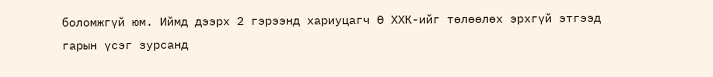боломжгүй юм. Иймд дээрх 2 гэрээнд хариуцагч Ө ХХК-ийг төлөөлөх эрхгүй этгээд гарын үсэг зурсанд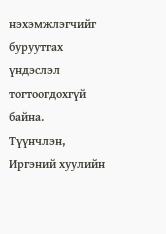нэхэмжлэгчийг буруутгах үндэслэл тогтоогдохгүй байна.
Түүнчлэн, Иргэний хуулийн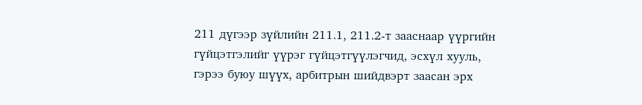211 дүгээр зүйлийн 211.1, 211.2-т зааснаар үүргийн гүйцэтгэлийг үүрэг гүйцэтгүүлэгчид, эсхүл хууль, гэрээ буюу шүүх, арбитрын шийдвэрт заасан эрх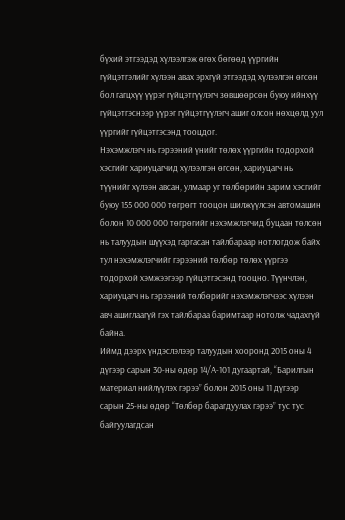бүхий этгээдэд хүлээлгэж өгөх бөгөөд үүргийн гүйцэтгэлийг хүлээн авах эрхгүй этгээдэд хүлээлгэн өгсөн бол гагцхүү үүрэг гүйцэтгүүлэгч зөвшөөрсөн буюу ийнхүү гүйцэтгэснээр үүрэг гүйцэтгүүлэгч ашиг олсон нөхцөлд уул үүргийг гүйцэтгэсэнд тооцдог.
Нэхэмжлэгч нь гэрээний үнийг төлөх үүргийн тодорхой хэсгийг хариуцагчид хүлээлгэн өгсөн, хариуцагч нь түүнийг хүлээн авсан, улмаар уг төлбөрийн зарим хэсгийг буюу 155 000 000 төгрөгт тооцон шилжүүлсэн автомашин болон 10 000 000 төгрөгийг нэхэмжлэгчид буцаан төлсөн нь талуудын шүүхэд гаргасан тайлбараар нотлогдож байх тул нэхэмжлэгчийг гэрээний төлбөр төлөх үүргээ тодорхой хэмжээгээр гүйцэтгэсэнд тооцно. Түүнчлэн, хариуцагч нь гэрээний төлбөрийг нэхэмжлэгчээс хүлээн авч ашиглаагүй гэх тайлбараа баримтаар нотолж чадахгүй байна.
Иймд дээрх үндэслэлээр талуудын хооронд 2015 оны 4 дүгээр сарын 30-ны өдөр 14/А-101 дугаартай, “Барилгын материал нийлүүлэх гэрээ” болон 2015 оны 11 дүгээр сарын 25-ны өдөр “Төлбөр барагдуулах гэрээ” тус тус байгуулагдсан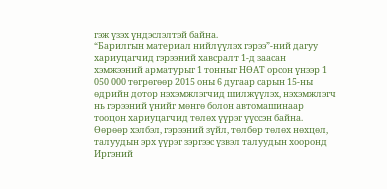гэж үзэх үндэслэлтэй байна.
“Барилгын материал нийлүүлэх гэрээ”-ний дагуу хариуцагчид гэрээний хавсралт 1-д заасан хэмжээний арматурыг 1 тонныг НӨАТ орсон үнээр 1 050 000 төгрөгөөр 2015 оны 6 дугаар сарын 15-ны өдрийн дотор нэхэмжлэгчид шилжүүлэх, нэхэмжлэгч нь гэрээний үнийг мөнгө болон автомашинаар тооцон хариуцагчид төлөх үүрэг үүссэн байна. Өөрөөр хэлбэл, гэрээний зүйл, төлбөр төлөх нөхцөл, талуудын эрх үүрэг зэргээс үзвэл талуудын хооронд Иргэний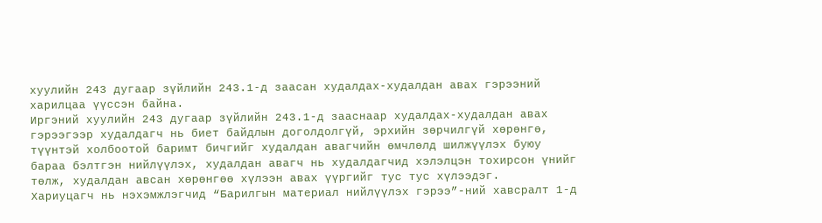хуулийн 243 дугаар зүйлийн 243.1-д заасан худалдах-худалдан авах гэрээний харилцаа үүссэн байна.
Иргэний хуулийн 243 дугаар зүйлийн 243.1-д зааснаар худалдах-худалдан авах гэрээгээр худалдагч нь биет байдлын доголдолгүй, эрхийн зөрчилгүй хөрөнгө, түүнтэй холбоотой баримт бичгийг худалдан авагчийн өмчлөлд шилжүүлэх буюу бараа бэлтгэн нийлүүлэх, худалдан авагч нь худалдагчид хэлэлцэн тохирсон үнийг төлж, худалдан авсан хөрөнгөө хүлээн авах үүргийг тус тус хүлээдэг.
Хариуцагч нь нэхэмжлэгчид “Барилгын материал нийлүүлэх гэрээ”-ний хавсралт 1-д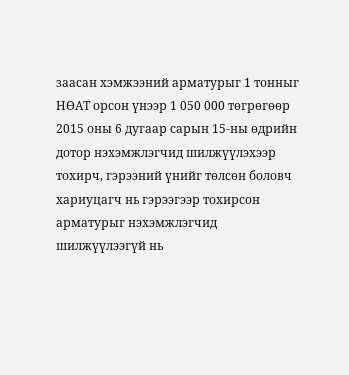заасан хэмжээний арматурыг 1 тонныг НӨАТ орсон үнээр 1 050 000 төгрөгөөр 2015 оны 6 дугаар сарын 15-ны өдрийн дотор нэхэмжлэгчид шилжүүлэхээр тохирч, гэрээний үнийг төлсөн боловч хариуцагч нь гэрээгээр тохирсон арматурыг нэхэмжлэгчид шилжүүлээгүй нь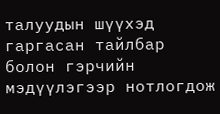талуудын шүүхэд гаргасан тайлбар болон гэрчийн мэдүүлэгээр нотлогдож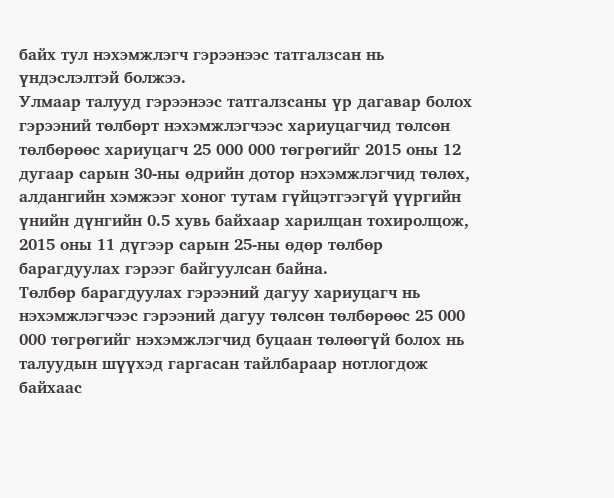байх тул нэхэмжлэгч гэрээнээс татгалзсан нь үндэслэлтэй болжээ.
Улмаар талууд гэрээнээс татгалзсаны үр дагавар болох гэрээний төлбөрт нэхэмжлэгчээс хариуцагчид төлсөн төлбөрөөс хариуцагч 25 000 000 төгрөгийг 2015 оны 12 дугаар сарын 30-ны өдрийн дотор нэхэмжлэгчид төлөх, алдангийн хэмжээг хоног тутам гүйцэтгээгүй үүргийн үнийн дүнгийн 0.5 хувь байхаар харилцан тохиролцож, 2015 оны 11 дүгээр сарын 25-ны өдөр төлбөр барагдуулах гэрээг байгуулсан байна.
Төлбөр барагдуулах гэрээний дагуу хариуцагч нь нэхэмжлэгчээс гэрээний дагуу төлсөн төлбөрөөс 25 000 000 төгрөгийг нэхэмжлэгчид буцаан төлөөгүй болох нь талуудын шүүхэд гаргасан тайлбараар нотлогдож байхаас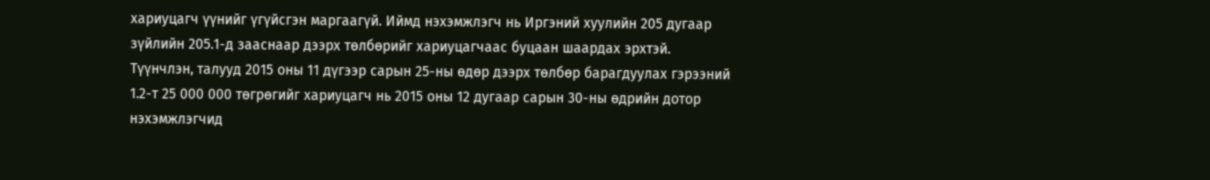хариуцагч үүнийг үгүйсгэн маргаагүй. Иймд нэхэмжлэгч нь Иргэний хуулийн 205 дугаар зүйлийн 205.1-д зааснаар дээрх төлбөрийг хариуцагчаас буцаан шаардах эрхтэй.
Түүнчлэн, талууд 2015 оны 11 дүгээр сарын 25-ны өдөр дээрх төлбөр барагдуулах гэрээний 1.2-т 25 000 000 төгрөгийг хариуцагч нь 2015 оны 12 дугаар сарын 30-ны өдрийн дотор нэхэмжлэгчид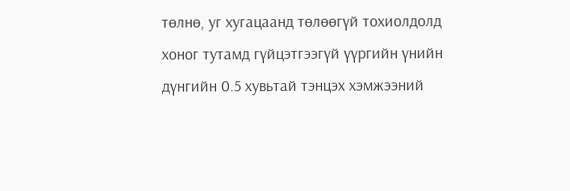төлнө, уг хугацаанд төлөөгүй тохиолдолд хоног тутамд гүйцэтгээгүй үүргийн үнийн дүнгийн 0.5 хувьтай тэнцэх хэмжээний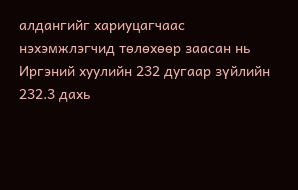алдангийг хариуцагчаас нэхэмжлэгчид төлөхөөр заасан нь Иргэний хуулийн 232 дугаар зүйлийн 232.3 дахь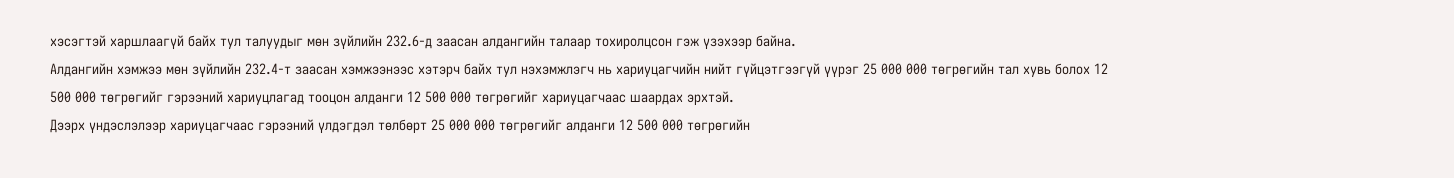хэсэгтэй харшлаагүй байх тул талуудыг мөн зүйлийн 232.6-д заасан алдангийн талаар тохиролцсон гэж үзэхээр байна.
Алдангийн хэмжээ мөн зүйлийн 232.4-т заасан хэмжээнээс хэтэрч байх тул нэхэмжлэгч нь хариуцагчийн нийт гүйцэтгээгүй үүрэг 25 000 000 төгрөгийн тал хувь болох 12 500 000 төгрөгийг гэрээний хариуцлагад тооцон алданги 12 500 000 төгрөгийг хариуцагчаас шаардах эрхтэй.
Дээрх үндэслэлээр хариуцагчаас гэрээний үлдэгдэл төлбөрт 25 000 000 төгрөгийг алданги 12 500 000 төгрөгийн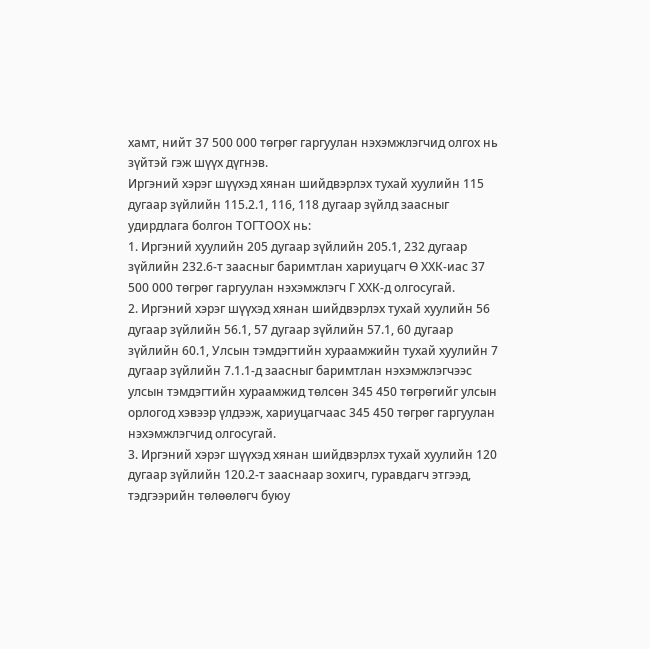хамт, нийт 37 500 000 төгрөг гаргуулан нэхэмжлэгчид олгох нь зүйтэй гэж шүүх дүгнэв.
Иргэний хэрэг шүүхэд хянан шийдвэрлэх тухай хуулийн 115 дугаар зүйлийн 115.2.1, 116, 118 дугаар зүйлд заасныг удирдлага болгон ТОГТООХ нь:
1. Иргэний хуулийн 205 дугаар зүйлийн 205.1, 232 дугаар зүйлийн 232.6-т заасныг баримтлан хариуцагч Ө ХХК-иас 37 500 000 төгрөг гаргуулан нэхэмжлэгч Г ХХК-д олгосугай.
2. Иргэний хэрэг шүүхэд хянан шийдвэрлэх тухай хуулийн 56 дугаар зүйлийн 56.1, 57 дугаар зүйлийн 57.1, 60 дугаар зүйлийн 60.1, Улсын тэмдэгтийн хураамжийн тухай хуулийн 7 дугаар зүйлийн 7.1.1-д заасныг баримтлан нэхэмжлэгчээс улсын тэмдэгтийн хураамжид төлсөн 345 450 төгрөгийг улсын орлогод хэвээр үлдээж, хариуцагчаас 345 450 төгрөг гаргуулан нэхэмжлэгчид олгосугай.
3. Иргэний хэрэг шүүхэд хянан шийдвэрлэх тухай хуулийн 120 дугаар зүйлийн 120.2-т зааснаар зохигч, гуравдагч этгээд, тэдгээрийн төлөөлөгч буюу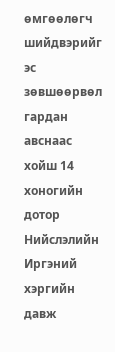өмгөөлөгч шийдвэрийг эс зөвшөөрвөл гардан авснаас хойш 14 хоногийн дотор Нийслэлийн Иргэний хэргийн давж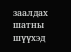заалдах шатны шүүхэд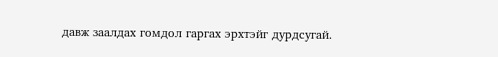давж заалдах гомдол гаргах эрхтэйг дурдсугай.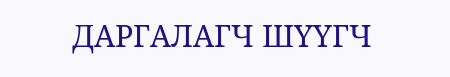ДАРГАЛАГЧ ШҮҮГЧ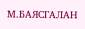М.БАЯСГАЛАН